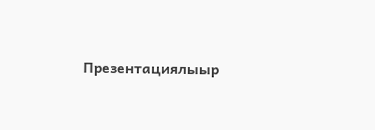Презентациялыыр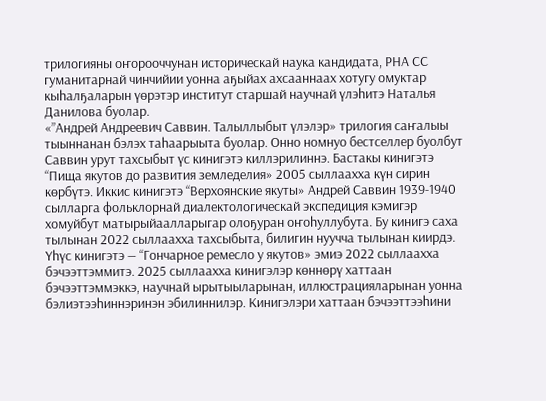трилогияны оҥорооччунан историческай наука кандидата, РНА СС гуманитарнай чинчийии уонна аҕыйах ахсааннаах хотугу омуктар кыһалҕаларын үөрэтэр институт старшай научнай үлэһитэ Наталья Данилова буолар.
«”Андрей Андреевич Саввин. Талыллыбыт үлэлэр» трилогия саҥалыы тыыннанан бэлэх таһаарыыта буолар. Онно номнуо бестселлер буолбут Саввин урут тахсыбыт үс кинигэтэ киллэрилиннэ. Бастакы кинигэтэ “Пища якутов до развития земледелия» 2005 сыллаахха күн сирин көрбүтэ. Иккис кинигэтэ “Верхоянские якуты» Андрей Саввин 1939-1940 сылларга фольклорнай диалектологическай экспедиция кэмигэр хомуйбут матырыйаалларыгар олоҕуран оҥоһуллубута. Бу кинигэ саха тылынан 2022 сыллаахха тахсыбыта, билигин нуучча тылынан киирдэ. Үһүс кинигэтэ — “Гончарное ремесло у якутов» эмиэ 2022 сыллаахха бэчээттэммитэ. 2025 сыллаахха кинигэлэр көннөрү хаттаан бэчээттэммэккэ, научнай ырытыыларынан, иллюстрацияларынан уонна бэлиэтээһиннэринэн эбилиннилэр. Кинигэлэри хаттаан бэчээттээһини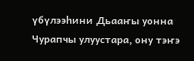үбүлээһини Дьааҥы уонна Чурапчы улуустара, ону тэҥэ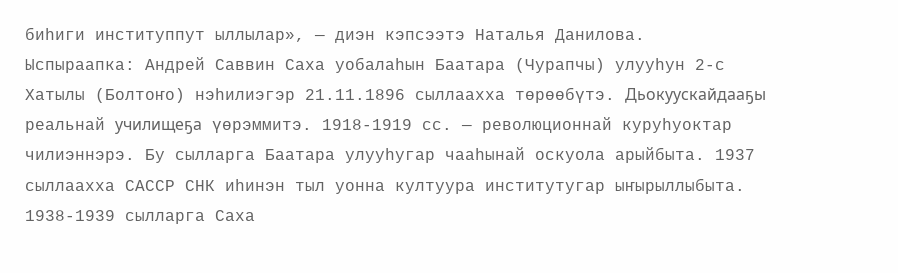биһиги институппут ыллылар», — диэн кэпсээтэ Наталья Данилова.
Ыспыраапка: Андрей Саввин Саха уобалаһын Баатара (Чурапчы) улууһун 2-с Хатылы (Болтоҥо) нэһилиэгэр 21.11.1896 сыллаахха төрөөбүтэ. Дьокуускайдааҕы реальнай училищеҕа үөрэммитэ. 1918-1919 сс. — революционнай куруһуоктар чилиэннэрэ. Бу сылларга Баатара улууһугар чааһынай оскуола арыйбыта. 1937 сыллаахха САССР СНК иһинэн тыл уонна култуура институтугар ыҥырыллыбыта. 1938-1939 сылларга Саха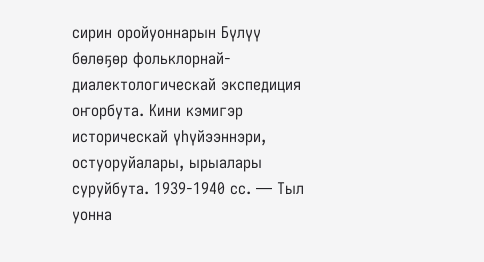сирин оройуоннарын Бүлүү бөлөҕөр фольклорнай-диалектологическай экспедиция оҥорбута. Кини кэмигэр историческай үһүйээннэри, остуоруйалары, ырыалары суруйбута. 1939-1940 сс. — Тыл уонна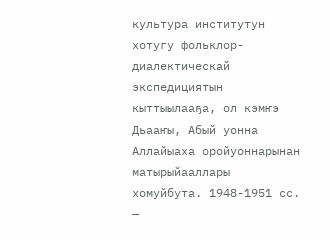культура институтун хотугу фольклор-диалектическай экспедициятын кыттыылааҕа, ол кэмҥэ Дьааҥы, Абый уонна Аллайыаха оройуоннарынан матырыйааллары хомуйбута. 1948-1951 сс. —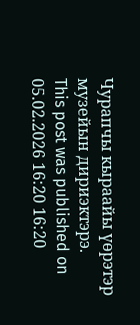Чурапчы кыраайы үөрэтэр музейын дириэктэрэ.
This post was published on 05.02.2026 16:20 16:20